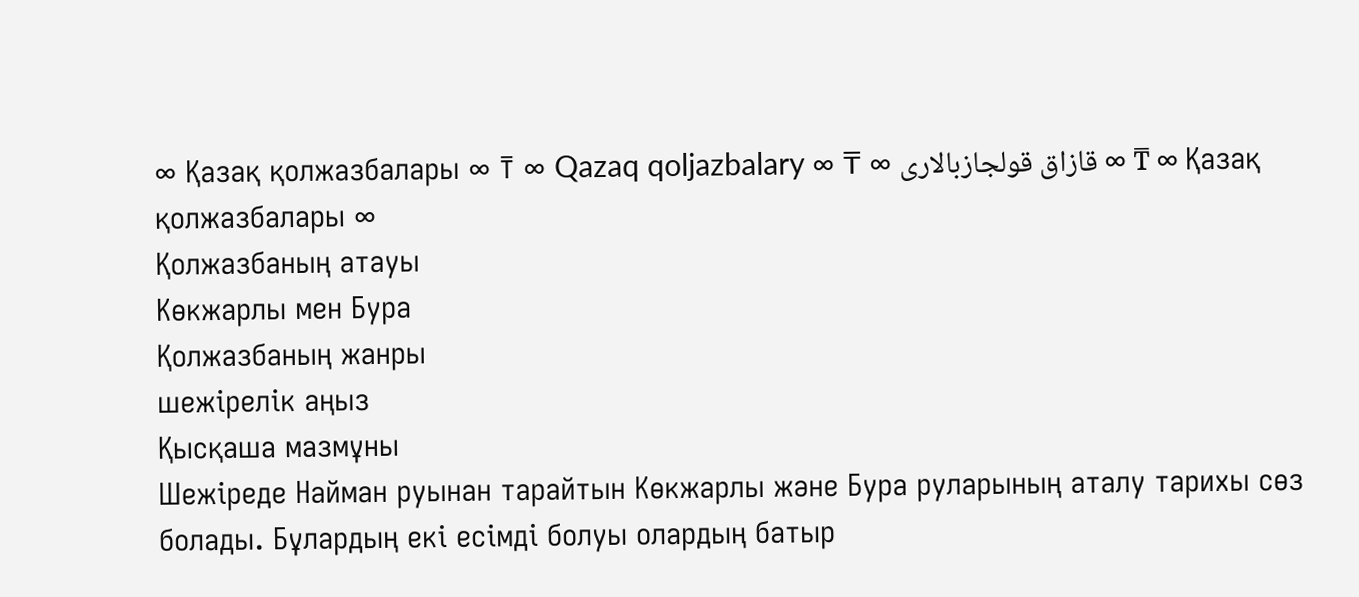∞ Қазақ қолжазбалары ∞ ₸ ∞ Qazaq qoljazbalary ∞ ₸ ∞ قازاق قولجازبالارى ∞ ₸ ∞ Қазақ қолжазбалары ∞
Қолжазбаның атауы
Көкжарлы мен Бура
Қолжазбаның жанры
шежірелік аңыз
Қысқаша мазмұны
Шежіреде Найман руынан тарайтын Көкжарлы және Бура руларының аталу тарихы сөз болады. Бұлардың екі есімді болуы олардың батыр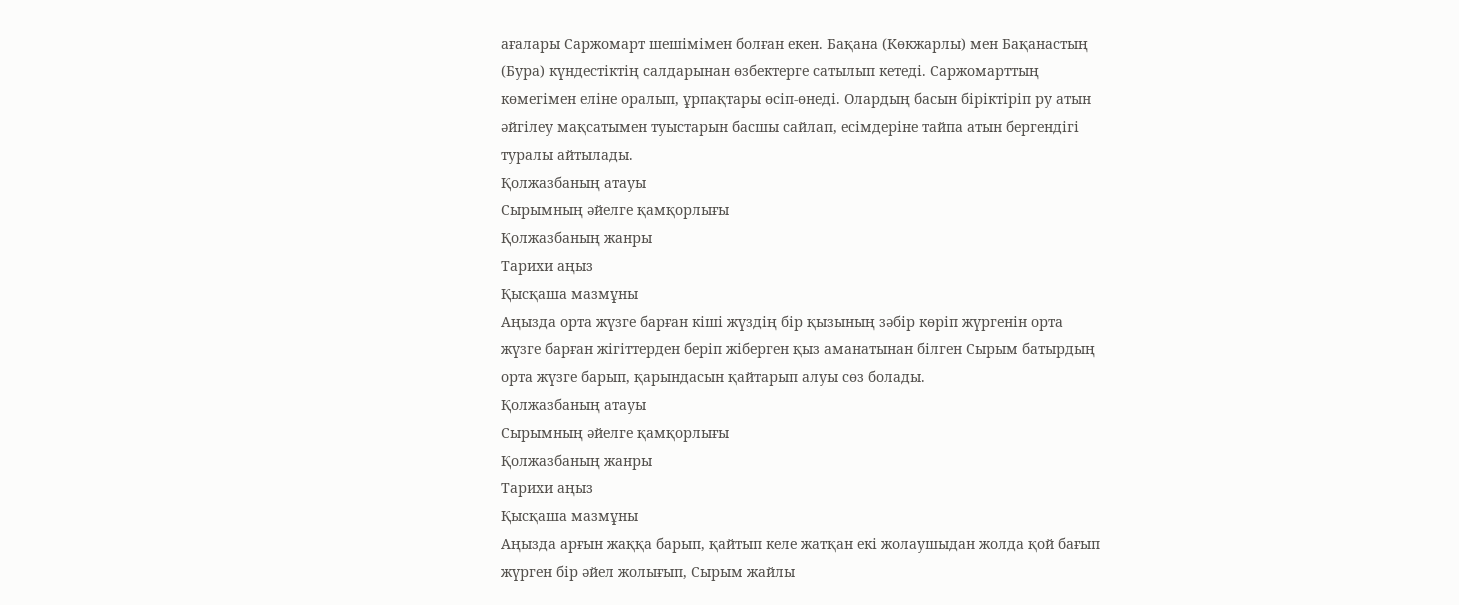ағалары Саржомарт шешімімен болған екен. Бақана (Көкжарлы) мен Бақанастың (Бура) күндестіктің салдарынан өзбектерге сатылып кетеді. Саржомарттың көмегімен еліне оралып, ұрпақтары өсіп-өнеді. Олардың басын біріктіріп ру атын әйгілеу мақсатымен туыстарын басшы сайлап, есімдеріне тайпа атын бергендігі туралы айтылады.
Қолжазбаның атауы
Сырымның әйелге қамқорлығы
Қолжазбаның жанры
Тарихи аңыз
Қысқаша мазмұны
Аңызда орта жүзге барған кіші жүздің бір қызының зәбір көріп жүргенін орта жүзге барған жігіттерден беріп жіберген қыз аманатынан білген Сырым батырдың орта жүзге барып, қарындасын қайтарып алуы сөз болады.
Қолжазбаның атауы
Сырымның әйелге қамқорлығы
Қолжазбаның жанры
Тарихи аңыз
Қысқаша мазмұны
Аңызда арғын жаққа барып, қайтып келе жатқан екі жолаушыдан жолда қой бағып жүрген бір әйел жолығып, Сырым жайлы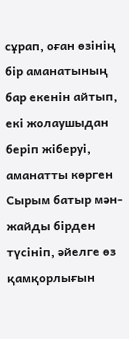сұрап, оған өзінің бір аманатының бар екенін айтып, екі жолаушыдан беріп жіберуі, аманатты көрген Сырым батыр мән-жайды бірден түсініп, әйелге өз қамқорлығын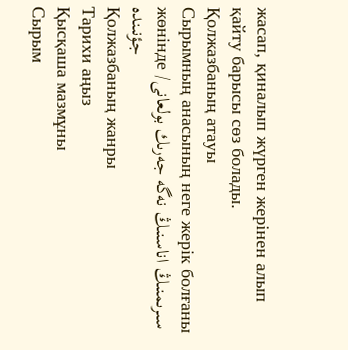жасап, қиналып жүрген жерінен алып қайту барысы сөз болады.
Қолжазбаның атауы
Сырымның анасының неге жерік болғаны жөнінде /سىرىمنىڭ اناسنىڭ نەگە جەرىك بولعانى جؤنىندە
Қолжазбаның жанры
Тарихи аңыз
Қысқаша мазмұны
Сырым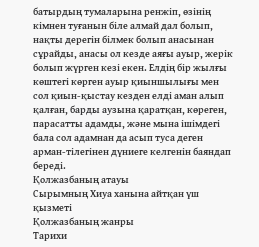батырдың тумаларына ренжіп, өзінің кімнен туғанын біле алмай дал болып, нақты дерегін білмек болып анасынан сұрайды, анасы ол кезде аяғы ауыр, жерік болып жүрген кезі екен. Елдің бір жылғы көштегі көрген ауыр қиыншылығы мен сол қиын-қыстау кезден елді аман алып қалған, барды аузына қаратқан, көреген, парасатты адамды, және мына ішімдегі бала сол адамнан да асып туса деген арман-тілегінен дүниеге келгенін баяндап береді.
Қолжазбаның атауы
Сырымның Хиуа ханына айтқан үш қызметі
Қолжазбаның жанры
Тарихи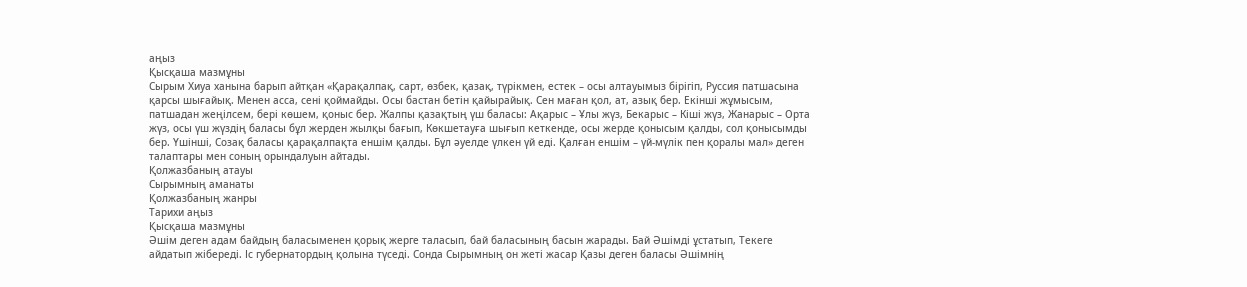аңыз
Қысқаша мазмұны
Сырым Хиуа ханына барып айтқан «Қарақалпақ, сарт, өзбек, қазақ, түрікмен, естек – осы алтауымыз бірігіп, Руссия патшасына қарсы шығайық. Менен асса, сені қоймайды. Осы бастан бетін қайырайық. Сен маған қол, ат, азық бер. Екінші жұмысым, патшадан жеңілсем, бері көшем, қоныс бер. Жалпы қазақтың үш баласы: Ақарыс – Ұлы жүз, Бекарыс – Кіші жүз, Жанарыс – Орта жүз, осы үш жүздің баласы бұл жерден жылқы бағып, Көкшетауға шығып кеткенде, осы жерде қонысым қалды, сол қонысымды бер. Үшінші, Созақ баласы қарақалпақта еншім қалды. Бұл әуелде үлкен үй еді. Қалған еншім – үй-мүлік пен қоралы мал» деген талаптары мен соның орындалуын айтады.
Қолжазбаның атауы
Сырымның аманаты
Қолжазбаның жанры
Тарихи аңыз
Қысқаша мазмұны
Әшім деген адам байдың баласыменен қорық жерге таласып, бай баласының басын жарады. Бай Әшімді ұстатып, Текеге айдатып жібереді. Іс губернатордың қолына түседі. Сонда Сырымның он жеті жасар Қазы деген баласы Әшімнің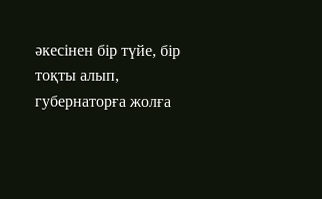әкесінен бір түйе, бір тоқты алып, губернаторға жолға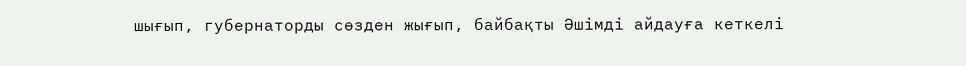шығып, губернаторды сөзден жығып, байбақты Әшімді айдауға кеткелі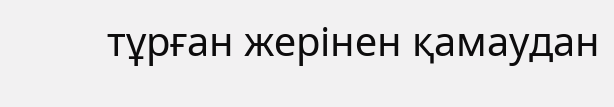тұрған жерінен қамаудан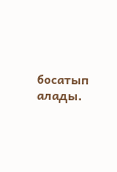босатып алады.